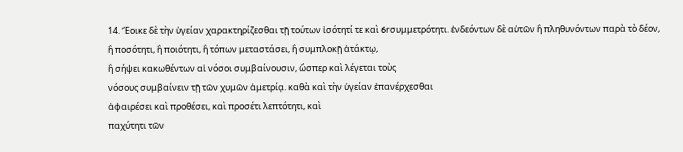14. Ἔοικε δὲ τὴν ὑγείαν χαρακτηρίζεσθαι τῇ τούτων ἰσότητί τε καὶ 6rσυμμετρότητι. ἐνδεόντων δὲ αὐτῶν ἢ πληθυνόντων παρὰ τὸ δέον,
ἢ ποσότητι, ἢ ποιότητι, ἢ τόπων μεταστάσει, ἢ συμπλοκῇ ἀτάκτῳ,
ἢ σήψει κακωθέντων αἱ νόσοι συμβαίνουσιν, ὥσπερ καὶ λέγεται τοὺς
νόσους συμβαίνειν τῇ τῶν χυμῶν ἀμετρίᾳ. καθὰ καὶ τὴν ὑγείαν ἐπανέρχεσθαι
ἀφαιρέσει καὶ προθέσει, καὶ προσέτι λεπτότητι, καὶ
παχύτητι τῶν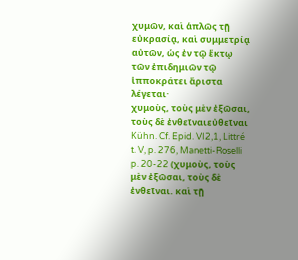χυμῶν, καὶ ἁπλῶς τῇ εὐκρασίᾳ, καὶ συμμετρίᾳ
αὐτῶν, ὡς ἐν τῷ ἕκτῳ τῶν ἐπιδημιῶν τῷ ἱπποκράτει ἄριστα λέγεται·
χυμοὺς, τοὺς μὲν ἐξῶσαι, τοὺς δὲ ἐνθεῖναιεὐθεῖναι Kühn. Cf. Epid. VI2,1, Littré t. V, p. 276, Manetti-Roselli p. 20-22 (χυμοὺς, τοὺς μὲν ἐξῶσαι, τοὺς δὲ ἐνθεῖναι. καὶ τῇ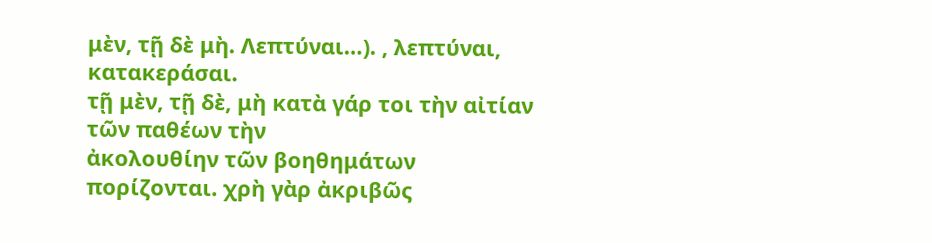μὲν, τῇ δὲ μὴ. Λεπτύναι…). , λεπτύναι, κατακεράσαι.
τῇ μὲν, τῇ δὲ, μὴ κατὰ γάρ τοι τὴν αἰτίαν τῶν παθέων τὴν
ἀκολουθίην τῶν βοηθημάτων πορίζονται. χρὴ γὰρ ἀκριβῶς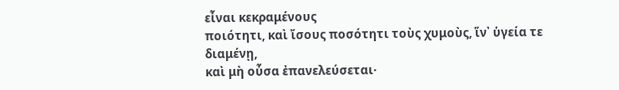εἶναι κεκραμένους
ποιότητι, καὶ ἴσους ποσότητι τοὺς χυμοὺς, ἵν᾿ ὑγεία τε διαμένῃ,
καὶ μὴ οὖσα ἐπανελεύσεται·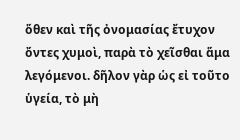ὅθεν καὶ τῆς ὀνομασίας ἔτυχον
ὄντες χυμοὶ, παρὰ τὸ χεῖσθαι ἅμα λεγόμενοι. δῆλον γὰρ ὡς εἰ τοῦτο
ὑγεία, τὸ μὴ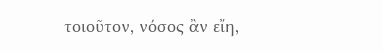τοιοῦτον, νόσος ἂν εἴη,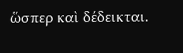ὥσπερ καὶ δέδεικται.